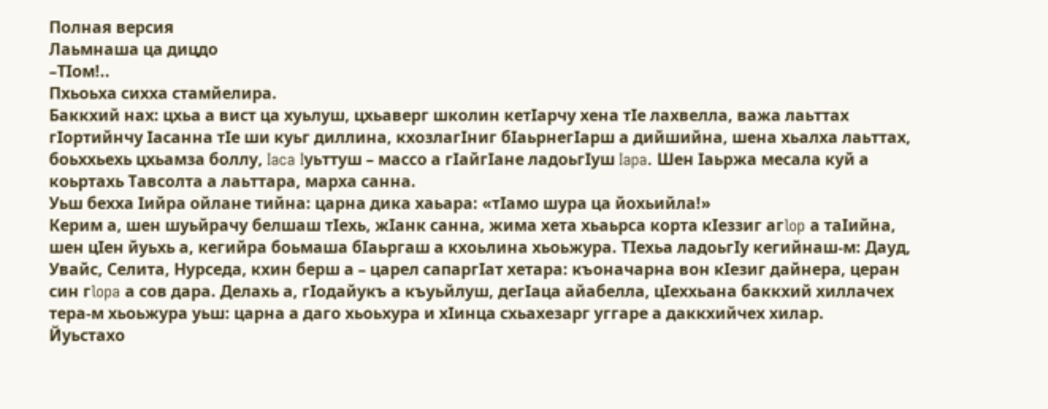Полная версия
Лаьмнаша ца дицдо
–ТIом!..
Пхьоьха сихха стамйелира.
Баккхий нах: цхьа а вист ца хуьлуш, цхьаверг школин кетIарчу хена тIе лахвелла, важа лаьттах гIортийнчу Iасанна тIе ши куьг диллина, кхозлагIниг бIаьрнегIарш а дийшийна, шена хьалха лаьттах, боьххьехь цхьамза боллу, Iaca Iуьттуш – массо а гIайгIане ладоьгIуш Iapa. Шен Iаьржа месала куй а коьртахь Тавсолта а лаьттара, марха санна.
Уьш бехха Iийра ойлане тийна: царна дика хаьара: «тIамо шура ца йохьийла!»
Керим а, шен шуьйрачу белшаш тIехь, жIанк санна, жима хета хьаьрса корта кIеззиг aгlop а таIийна, шен цIен йуьхь а, кегийра боьмаша бIаьргаш а кхоьлина хьоьжура. ТIехьа ладоьгIу кегийнаш-м: Дауд, Увайс, Селита, Нурседа, кхин берш а – царел сапаргIат хетара: къоначарна вон кIезиг дайнера, церан син гlopa а сов дара. Делахь а, гIодайукъ а къуьйлуш, дегIаца айабелла, цIеххьана баккхий хиллачех тера-м хьоьжура уьш: царна а даго хьоьхура и хIинца схьахезарг уггаре а даккхийчех хилар.
Йуьстахо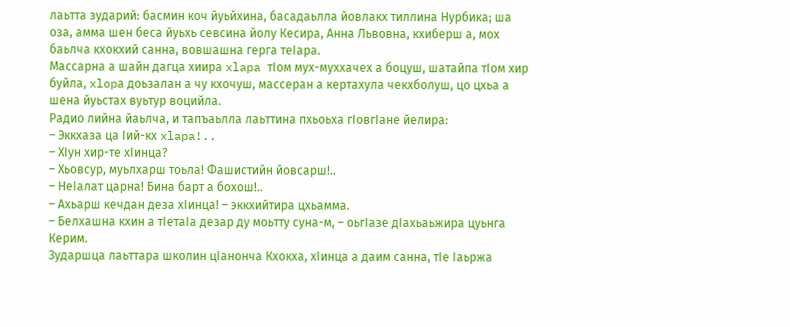лаьтта зударий: басмин коч йуьйхина, басадаьлла йовлакх тиллина Нурбика; ша оза, амма шен беса йуьхь севсина йолу Кесира, Анна Львовна, кхиберш а, мох баьлча кхокхий санна, вовшашна герга теIара.
Массарна а шайн дагца хиира xlapa тIом мух-муххачех а боцуш, шатайпа тIом хир буйла, xlopа доьзалан а чу кхочуш, массеран а кертахула чекхболуш, цо цхьа а шена йуьстах вуьтур воцийла.
Радио лийна йаьлча, и тапъаьлла лаьттина пхьоьха гIовгIане йелира:
– Эккхаза ца Iий-кх xlapa!..
– ХIун хир-те хIинца?
– Хьовсур, муьлхарш тоьла! Фашистийн йовсарш!..
– НеIалат царна! Бина барт а бохош!..
– Ахьарш кечдан деза хIинца! – эккхийтира цхьамма.
– Белхашна кхин а тIетаIа дезар ду моьтту суна-м, – оьгIазе дIахьаьжира цуьнга Керим.
Зударшца лаьттара школин цIанонча Кхокха, хIинца а даим санна, тIе Iаьржа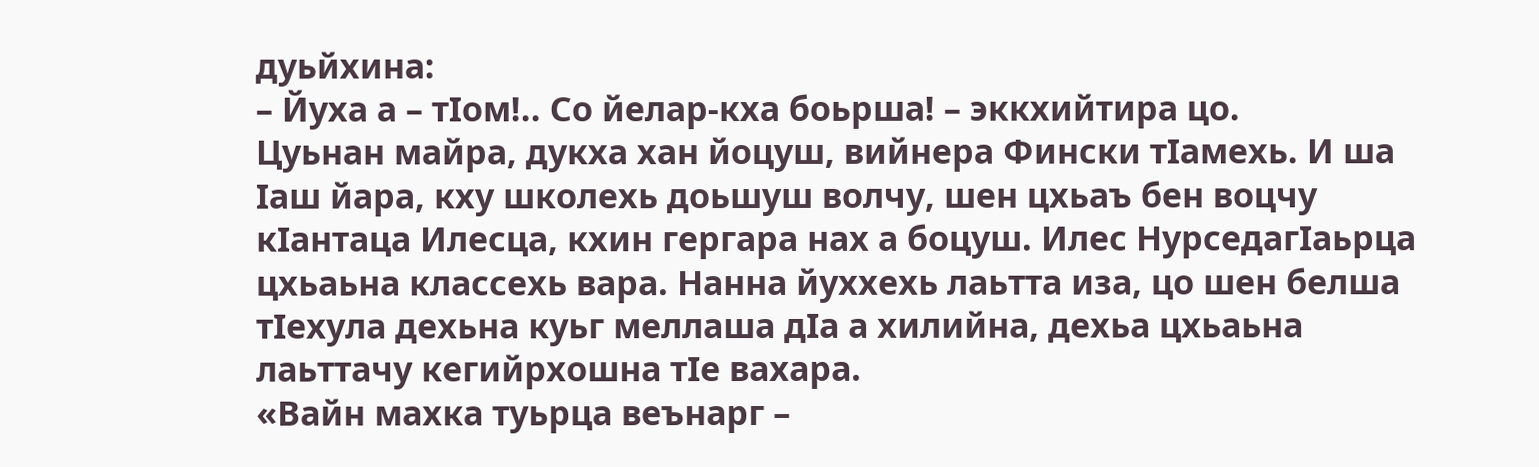дуьйхина:
– Йуха а – тIом!.. Со йелар-кха боьрша! – эккхийтира цо.
Цуьнан майра, дукха хан йоцуш, вийнера Фински тIамехь. И ша Iаш йара, кху школехь доьшуш волчу, шен цхьаъ бен воцчу кIантаца Илесца, кхин гергара нах а боцуш. Илес НурседагIаьрца цхьаьна классехь вара. Нанна йуххехь лаьтта иза, цо шен белша тIехула дехьна куьг меллаша дIа а хилийна, дехьа цхьаьна лаьттачу кегийрхошна тIе вахара.
«Вайн махка туьрца веънарг –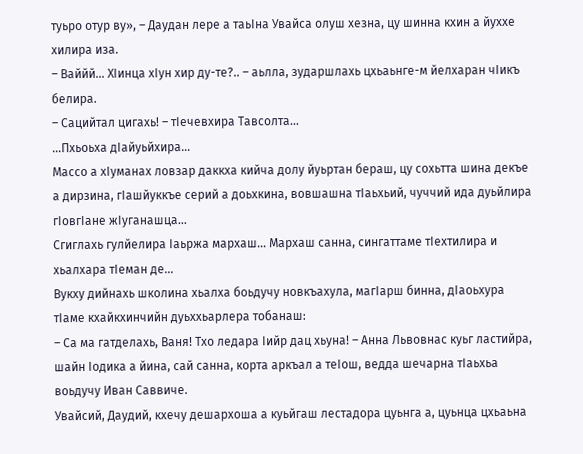туьро отур ву», – Даудан лере а таьIна Увайса олуш хезна, цу шинна кхин а йуххе хилира иза.
– Ваййй… ХIинца хIун хир ду-те?.. – аьлла, зударшлахь цхьаьнге-м йелхаран чIикъ белира.
– Сацийтал цигахь! – тIечевхира Тавсолта…
…Пхьоьха дIайуьйхира…
Массо а хIуманах ловзар даккха кийча долу йуьртан бераш, цу сохьтта шина декъе а дирзина, гIашйуккъе серий а доьхкина, вовшашна тIаьхьий, чуччий ида дуьйлира гIовгIане жIуганашца…
Сгиглахь гулйелира Iаьржа мархаш… Мархаш санна, сингаттаме тIехтилира и хьалхара тIеман де…
Вукху дийнахь школина хьалха боьдучу новкъахула, магIарш бинна, дIаоьхура тIаме кхайкхинчийн дуьххьарлера тобанаш:
– Са ма гатделахь, Ваня! Тхо ледара Iийр дац хьуна! – Анна Львовнас куьг ластийра, шайн Iодика а йина, сай санна, корта аркъал а теIош, ведда шечарна тIаьхьа воьдучу Иван Саввиче.
Увайсий, Даудий, кхечу дешархоша а куьйгаш лестадора цуьнга а, цуьнца цхьаьна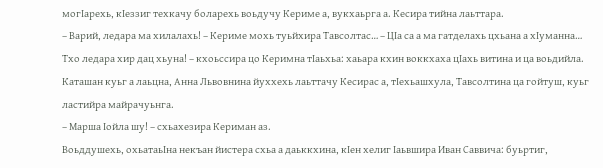могIарехь, кIеззиг техкачу боларехь воьдучу Кериме а, вукхаьрга а. Кесира тийна лаьттара.
– Варий, ледара ма хилалахь! – Кериме мохь туьйхира Тавсолтас… – ЦIа са а ма гатделахь цхьана а хIуманна… Тхо ледара хир дац хьуна! – кхоьссира цо Керимна тIаьхьа: хаьара кхин воккхаха цIахь витина и ца воьдийла.
Каташан куьг а лаьцна, Анна Львовнина йуххехь лаьттачу Кесирас а, тIехьашхула, Тавсолтина ца гойтуш, куьг ластийра майрачуьнга.
– Марша Iойла шу! – схьахезира Кериман аз.
Воьддушехь, охьатаьIна некъан йистера схьа а даьккхина, кIен хелиг Iаьвшира Иван Саввича: буьртиг,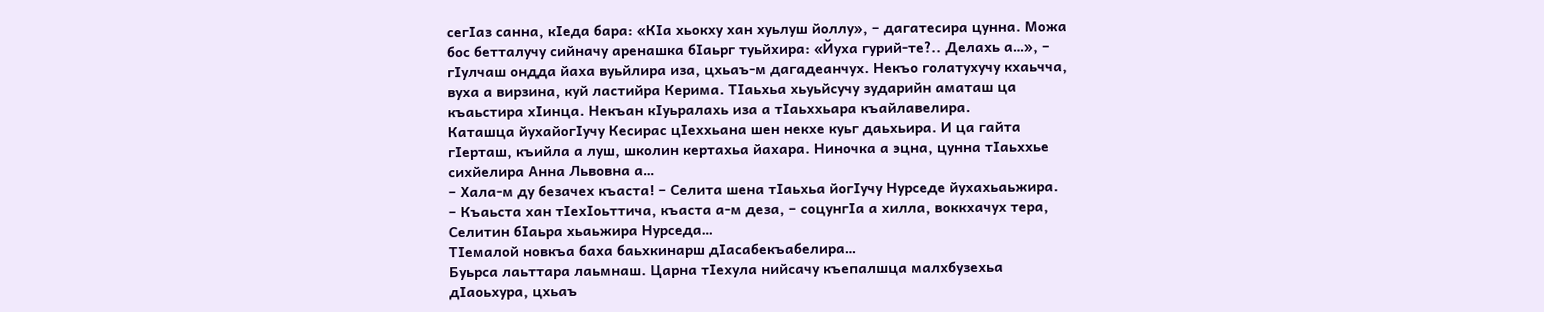сегIаз санна, кIеда бара: «КIа хьокху хан хуьлуш йоллу», – дагатесира цунна. Можа бос бетталучу сийначу аренашка бIаьрг туьйхира: «Йуха гурий-те?.. Делахь а…», – гIулчаш ондда йаха вуьйлира иза, цхьаъ-м дагадеанчух. Некъо голатухучу кхаьчча, вуха а вирзина, куй ластийра Керима. ТIаьхьа хьуьйсучу зударийн аматаш ца къаьстира хIинца. Некъан кIуьралахь иза а тIаьххьара къайлавелира.
Каташца йухайогIучу Кесирас цIеххьана шен некхе куьг даьхьира. И ца гайта гIерташ, къийла а луш, школин кертахьа йахара. Ниночка а эцна, цунна тIаьххье сихйелира Анна Львовна а…
– Хала-м ду безачех къаста! – Селита шена тIаьхьа йогIучу Нурседе йухахьаьжира.
– Къаьста хан тIехIоьттича, къаста а-м деза, – соцунгIа а хилла, воккхачух тера, Селитин бIаьра хьаьжира Нурседа…
ТIемалой новкъа баха баьхкинарш дIасабекъабелира…
Буьрса лаьттара лаьмнаш. Царна тIехула нийсачу къепалшца малхбузехьа дIаоьхура, цхьаъ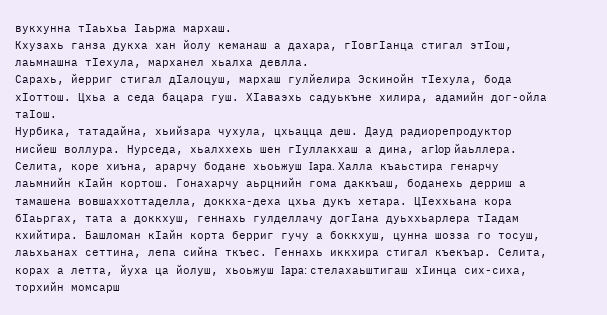вукхунна тIаьхьа Iаьржа мархаш.
Кхузахь ганза дукха хан йолу кеманаш а дахара, гIовгIанца стигал этIош, лаьмнашна тIехула, марханел хьалха девлла.
Сарахь, йерриг стигал дIалоцуш, мархаш гулйелира Эскинойн тIехула, бода xIоттош. Цхьа а седа бацара гуш. ХIаваэхь садуькъне хилира, адамийн дог-ойла таIош.
Нурбика, татадайна, хьийзара чухула, цхьацца деш. Дауд радиорепродуктор нисйеш воллура. Нурседа, хьалххехь шен гIуллакхаш а дина, aгlop йаьллера. Селита, коре хиъна, арарчу бодане хьоьжуш Iapa. Халла къаьстира генарчу лаьмнийн кIайн кортош. Гонахарчу аьрцнийн гома даккъаш, боданехь дерриш а тамашена вовшаххоттаделла, доккха-деха цхьа дукъ хетара. ЦIеххьана кора бIаьргах, тата а доккхуш, геннахь гулделлачу догIана дуьххьарлера тIадам кхийтира. Башломан кIайн корта берриг гучу а боккхуш, цунна шозза го тосуш, лаьхьанах сеттина, лепа сийна ткъес. Геннахь иккхира стигал къекъар. Селита, корах а летта, йуха ца йолуш, хьоьжуш Iapa: стелахаьштигаш хIинца сих-сиха, торхийн момсарш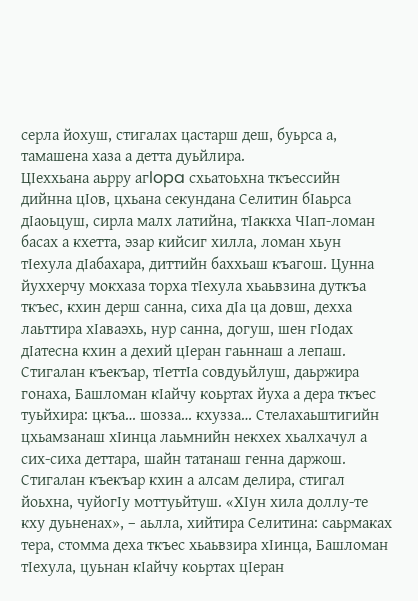серла йохуш, стигалах цастарш деш, буьрса а, тамашена хаза а детта дуьйлира.
ЦIеххьана аьрру aгlopa схьатоьхна ткъессийн дийнна цIов, цхьана секундана Селитин бIаьрса дIаоьцуш, сирла малх латийна, тIаккха ЧIап-ломан басах а кхетта, эзар кийсиг хилла, ломан хьун тIехула дIабахара, диттийн баххьаш къагош. Цунна йуххерчу мокхаза торха тIехула хьаьвзина дуткъа ткъес, кхин дерш санна, сиха дIа ца довш, дехха лаьттира хIаваэхь, нур санна, догуш, шен гIодах дIатесна кхин а дехий цIеран гаьннаш а лепаш.
Стигалан къекъар, тIеттIа совдуьйлуш, даьржира гонаха, Башломан кIайчу коьртах йуха а дера ткъес туьйхира: цкъа… шозза… кхузза… Стелахаьштигийн цхьамзанаш хIинца лаьмнийн некхех хьалхачул а сих-сиха деттара, шайн татанаш генна даржош. Стигалан къекъар кхин а алсам делира, стигал йоьхна, чуйогIу моттуьйтуш. «ХIун хила доллу-те кху дуьненах», – аьлла, хийтира Селитина: саьрмаках тера, стомма деха ткъес хьаьвзира хIинца, Башломан тIехула, цуьнан кIайчу коьртах цIеран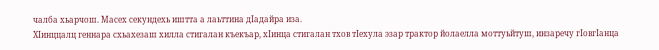чалба хьарчош. Масех секундехь иштта а лаьттина дIадайра иза.
ХIинццалц геннара схьахезаш хилла стигалан къекъар, хIинца стигалан тхов тIехула эзар трактор йолаелла моттуьйтуш, инзаречу гIовгIанца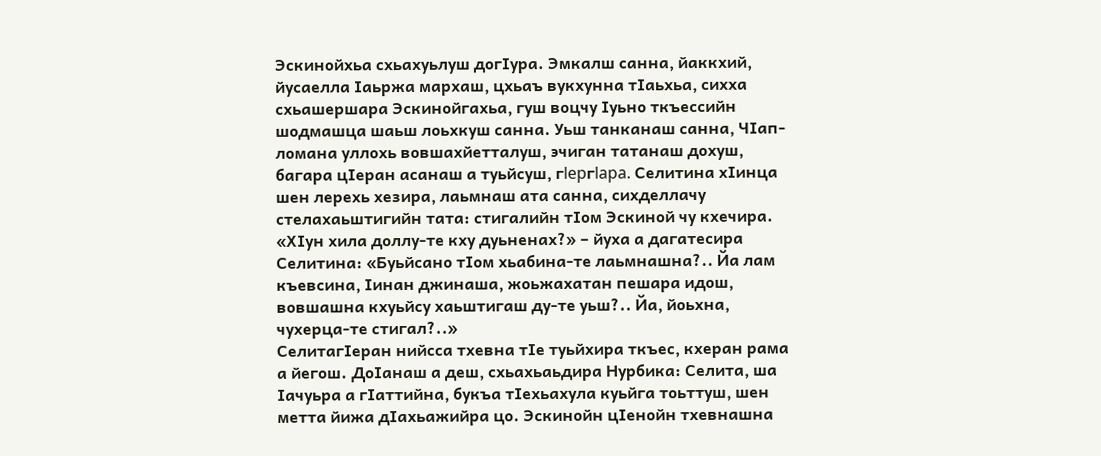Эскинойхьа схьахуьлуш догIура. Эмкалш санна, йаккхий, йусаелла Iаьржа мархаш, цхьаъ вукхунна тIаьхьа, сихха схьашершара Эскинойгахьа, гуш воцчу Iуьно ткъессийн шодмашца шаьш лоьхкуш санна. Уьш танканаш санна, ЧIап-ломана уллохь вовшахйетталуш, эчиган татанаш дохуш, багара цIеран асанаш а туьйсуш, гlepгlapa. Селитина хIинца шен лерехь хезира, лаьмнаш ата санна, сихделлачу стелахаьштигийн тата: стигалийн тIом Эскиной чу кхечира.
«ХIун хила доллу-те кху дуьненах?» – йуха а дагатесира Селитина: «Буьйсано тIом хьабина-те лаьмнашна?.. Йа лам къевсина, Iинан джинаша, жоьжахатан пешара идош, вовшашна кхуьйсу хаьштигаш ду-те уьш?.. Йа, йоьхна, чухерца-те стигал?..»
СелитагIеран нийсса тхевна тIе туьйхира ткъес, кхеран рама а йегош. ДоIанаш а деш, схьахьаьдира Нурбика: Селита, ша Iачуьра а гIаттийна, букъа тIехьахула куьйга тоьттуш, шен метта йижа дIахьажийра цо. Эскинойн цIенойн тхевнашна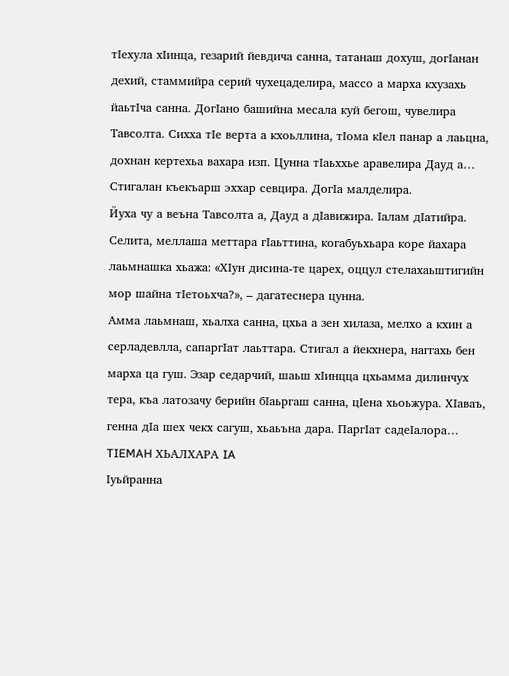тIехула хIинца, гезарий йевдича санна, татанаш дохуш, догIанан дехий, стаммийра серий чухецаделира, массо а марха кхузахь йаьтIча санна. ДогIано башийна месала куй бегош, чувелира Тавсолта. Сихха тIе верта а кхоьллина, тIома кIел панар а лаьцна, дохнан кертехьа вахара изп. Цунна тIаьххье аравелира Дауд а…
Стигалан къекъарш эххар севцира. ДогIа малделира.
Йуха чу а веъна Тавсолта а, Дауд а дIавижира. Iалам дIатийра. Селита, меллаша меттара гIаьттина, когабуьхьара коре йахара лаьмнашка хьажа: «ХIун дисина-те царех, оццул стелахаьштигийн мор шайна тIетоьхча?», – дагатеснера цунна.
Амма лаьмнаш, хьалха санна, цхьа а зен хилаза, мелхо а кхин а серладевлла, сапаргIат лаьттара. Стигал а йекхнера, наггахь бен марха ца гуш. Эзар седарчий, шаьш хIинцца цхьамма дилинчух тера, къа латозачу берийн бIаьргаш санна, цIена хьоьжура. ХIаваъ, генна дIа шех чекх сагуш, хьаьъна дара. ПаргIат садеIалора…
TIEMAH ХЬАЛХАРА IA
Iуьйранна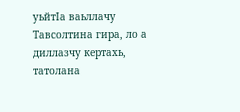уьйтIа ваьллачу Тавсолтина гира, ло а диллазчу кертахь, татолана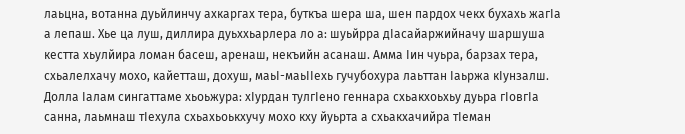лаьцна, вотанна дуьйлинчу ахкаргах тера, буткъа шера ша, шен пардох чекх бухахь жагIа а лепаш. Хье ца луш, диллира дуьххьарлера ло а: шуьйрра дIасайаржийначу шаршуша кестта хьулйира ломан басеш, аренаш, некъийн асанаш. Амма Iин чуьра, барзах тера, схьалелхачу мохо, кайетташ, дохуш, маьI-маьIIехь гучубохура лаьттан Iаьржа кIунзалш.
Долла Iалам сингаттаме хьоьжура: хIурдан тулгIено геннара схьакхоьхьу дуьра гIовгIа санна, лаьмнаш тIехула схьахьоькхучу мохо кху йуьрта а схьакхачийра тIеман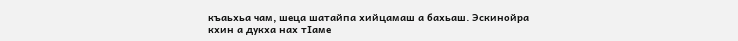къаьхьа чам, шеца шатайпа хийцамаш а бахьаш. Эскинойра кхин а дукха нах тIаме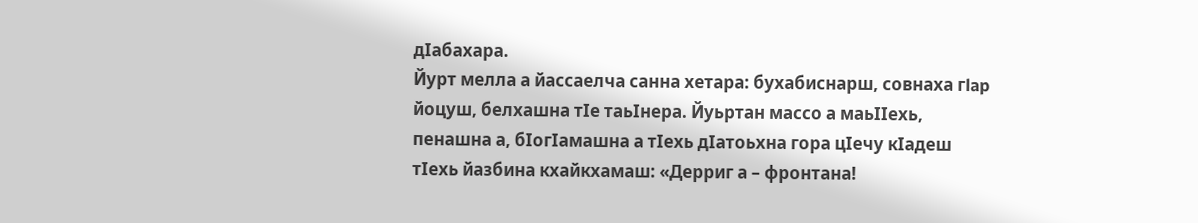дIабахара.
Йурт мелла а йассаелча санна хетара: бухабиснарш, совнаха гlap йоцуш, белхашна тIе таьIнера. Йуьртан массо а маьIIехь, пенашна а, бIогIамашна а тIехь дIатоьхна гора цIечу кIадеш тIехь йазбина кхайкхамаш: «Дерриг а – фронтана!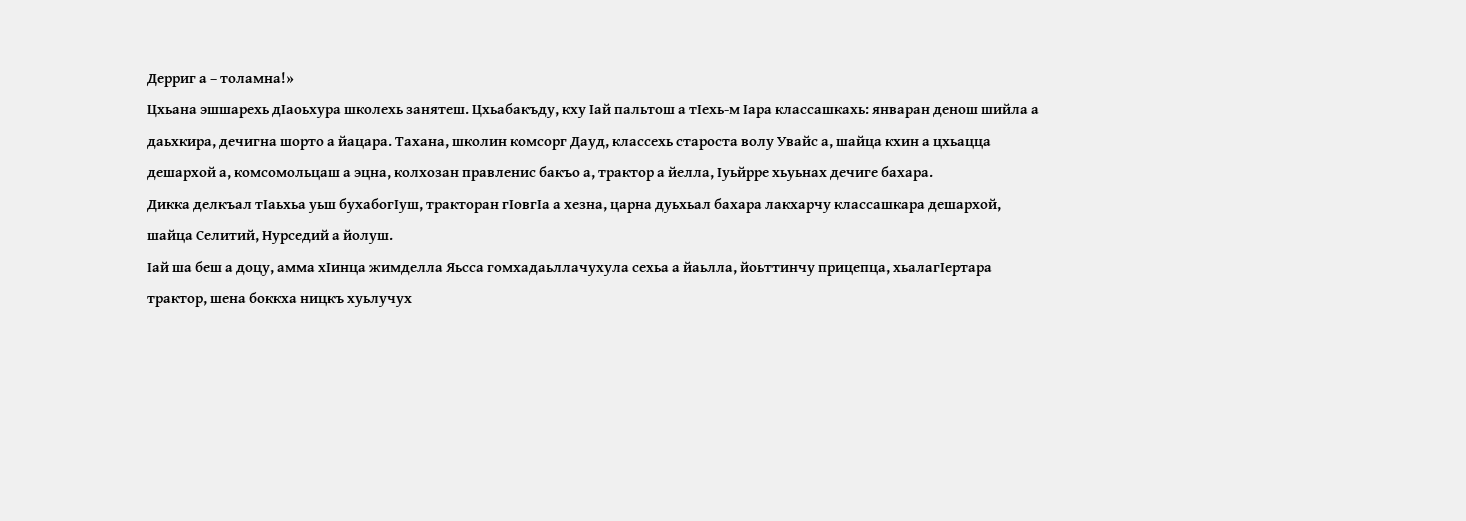Дерриг а – толамна!»
Цхьана эшшарехь дIаоьхура школехь занятеш. Цхьабакъду, кху Iай пальтош а тIехь-м Iара классашкахь: январан денош шийла а даьхкира, дечигна шорто а йацара. Тахана, школин комсорг Дауд, классехь староста волу Увайс а, шайца кхин а цхьацца дешархой а, комсомольцаш а эцна, колхозан правленис бакъо а, трактор а йелла, Iуьйрре хьуьнах дечиге бахара.
Дикка делкъал тIаьхьа уьш бухабогIуш, тракторан гIовгIа а хезна, царна дуьхьал бахара лакхарчу классашкара дешархой, шайца Селитий, Нурседий а йолуш.
Iай ша беш а доцу, амма хIинца жимделла Яьсса гомхадаьллачухула сехьа а йаьлла, йоьттинчу прицепца, хьалагIертара трактор, шена боккха ницкъ хуьлучух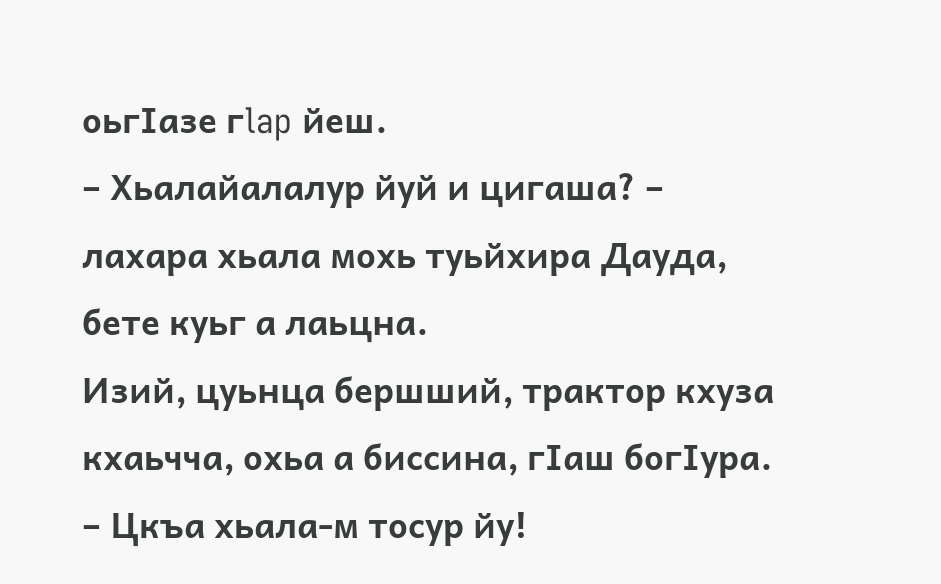оьгIазе гlap йеш.
– Хьалайалалур йуй и цигаша? – лахара хьала мохь туьйхира Дауда, бете куьг а лаьцна.
Изий, цуьнца бершший, трактор кхуза кхаьчча, охьа а биссина, гIаш богIура.
– Цкъа хьала-м тосур йу!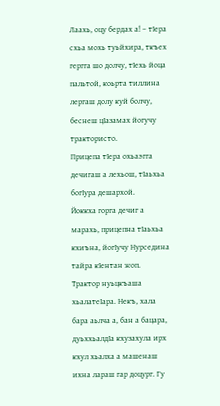Лаахь, оцу бердах а! – тIера схьа мохь туьйхира, ткъех гергга шо долчу, тIехь йоца пальтой, коьрта тиллина лергаш долу куй болчу, беснеш цIазамах йогучу трактористо.
Прицепа тIера охьаэгга дечигаш а лехьош, тIаьхьа богIура дешархой.
Йоккха горга дечиг а марахь, прицепна тIаьхьа кхиъна, йогIучу Нурседина тайра кIентан жоп. Трактор нуьцкъаша хьалатеIара. Некъ, хала бара аьлча а, бан а бацара, дуьххьалдIа кхузахула ирх кхул хьалха а машенаш ихна лараш гар доцург. Гу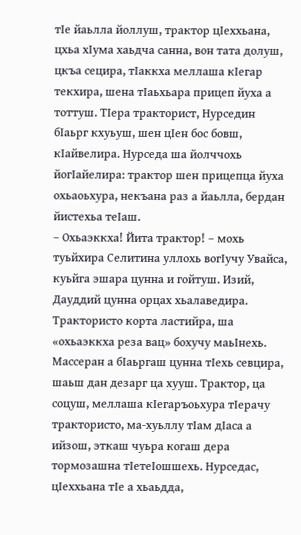тIе йаьлла йоллуш, трактор цIеххьана, цхьа хIума хаьдча санна, вон тата долуш, цкъа сецира, тIаккха меллаша кIегар текхира, шена тIаьхьара прицеп йуха а тоттуш. ТIера тракторист, Нурседин бIаьрг кхуьуш, шен цIен бос бовш, кIайвелира. Нурседа ша йолччохь йогIайелира: трактор шен прицепца йуха охьаоьхура, некъана раз а йаьлла, бердан йистехьа теIаш.
– Охьаэккха! Йита трактор! – мохь туьйхира Селитина уллохь вогIучу Увайса, куьйга эшара цунна и гойтуш. Изий, Дауддий цунна орцах хьалаведира.
Трактористо корта ластийра, ша «охьаэккха реза вац» бохучу маьIнехь. Массеран а бIаьргаш цунна тIехь севцира, шаьш дан дезарг ца хууш. Трактор, ца соцуш, меллаша кIегаръоьхура тIерачу трактористо, ма-хуьллу тIам дIаса а ийзош, эткаш чуьра когаш дера тормозашна тIетеIошшехь. Нурседас, цIеххьана тIе а хьаьдда,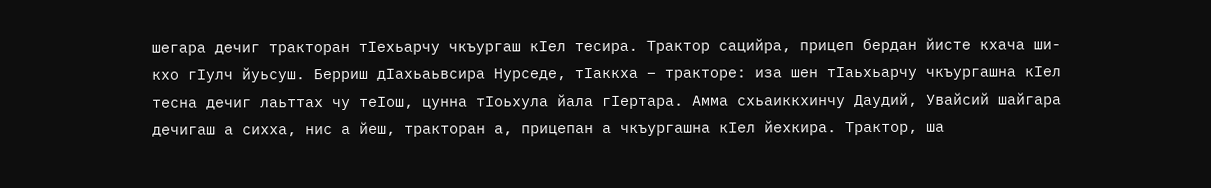шегара дечиг тракторан тIехьарчу чкъургаш кIел тесира. Трактор сацийра, прицеп бердан йисте кхача ши-кхо гIулч йуьсуш. Берриш дIахьаьвсира Нурседе, тIаккха – тракторе: иза шен тIаьхьарчу чкъургашна кIел тесна дечиг лаьттах чу теIош, цунна тIоьхула йала гIертара. Амма схьаиккхинчу Даудий, Увайсий шайгара дечигаш а сихха, нис а йеш, тракторан а, прицепан а чкъургашна кIел йехкира. Трактор, ша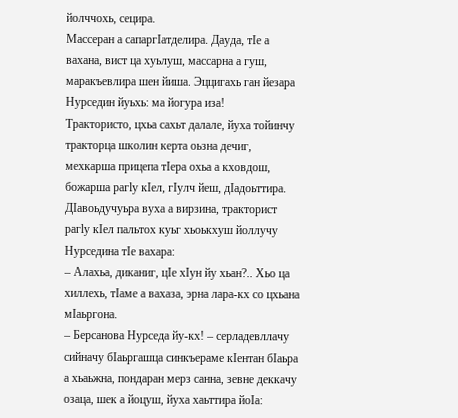йолччохь, сецира.
Массеран а сапаргIатделира. Дауда, тIе а вахана, вист ца хуьлуш, массарна а гуш, маракъевлира шен йиша. Эццигахь ган йезара Нурседин йуьхь: ма йогура иза!
Трактористо, цхьа сахьт далале, йуха тойинчу тракторца школин керта оьзна дечиг, мехкарша прицепа тIера охьа а кховдош, божарша paгly кIел, гIулч йеш, дIадоьттира.
ДIавоьдучуьра вуха а вирзина, тракторист paгly кIел пальтох куьг хьоькхуш йоллучу Нурседина тIе вахара:
– Алахьа, диканиг, цIе хIун йу хьан?.. Хьо ца хиллехь, тIаме а вахаза, эрна лара-кх со цхьана мIаьргона.
– Берсанова Нурседа йу-кх! – серладевллачу сийначу бIаьргашца синкъераме кIентан бIаьра а хьаьжна, пондаран мерз санна, зевне деккачу озаца, шек а йоцуш, йуха хаьттира йоIа: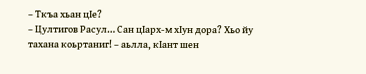– Ткъа хьан цIе?
– Цултигов Расул… Сан цIарх-м xIун дора? Хьо йу тахана коьртаниг! – аьлла, кIант шен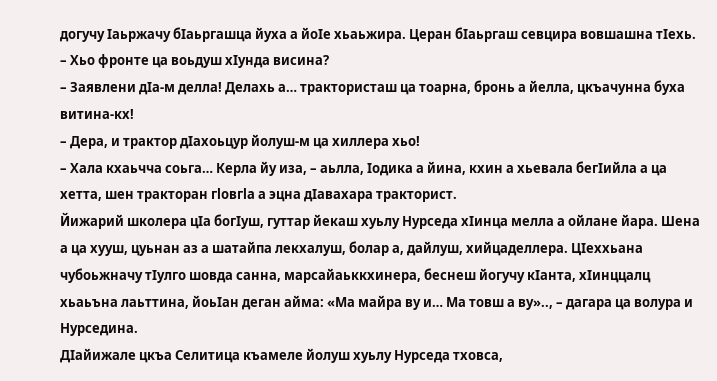догучу Iаьржачу бIаьргашца йуха а йоIе хьаьжира. Церан бIаьргаш севцира вовшашна тIехь.
– Хьо фронте ца воьдуш хIунда висина?
– Заявлени дIа-м делла! Делахь а… трактористаш ца тоарна, бронь а йелла, цкъачунна буха витина-кх!
– Дера, и трактор дIахоьцур йолуш-м ца хиллера хьо!
– Хала кхаьчча соьга… Керла йу иза, – аьлла, Iодика а йина, кхин а хьевала бегIийла а ца хетта, шен тракторан гloвгla а эцна дIавахара тракторист.
Йижарий школера цIа богIуш, гуттар йекаш хуьлу Нурседа хIинца мелла а ойлане йара. Шена а ца хууш, цуьнан аз а шатайпа лекхалуш, болар а, дайлуш, хийцаделлера. ЦIеххьана чубоьжначу тIулго шовда санна, марсайаьккхинера, беснеш йогучу кIанта, хIинццалц хьаьъна лаьттина, йоьIан деган айма: «Ма майра ву и… Ма товш а ву».., – дагара ца волура и Нурседина.
ДIайижале цкъа Селитица къамеле йолуш хуьлу Нурседа тховса,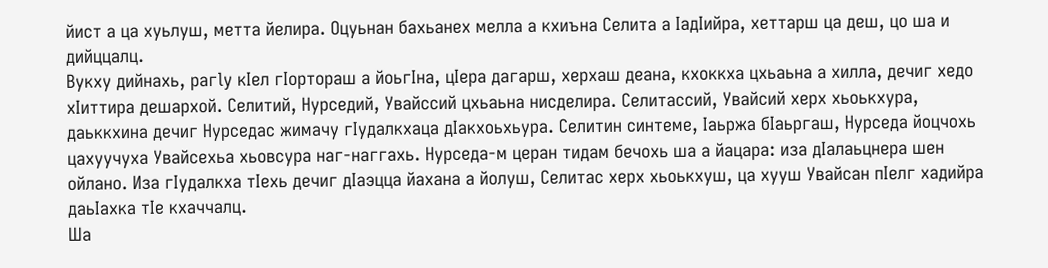йист а ца хуьлуш, метта йелира. Оцуьнан бахьанех мелла а кхиъна Селита а IадIийра, хеттарш ца деш, цо ша и дийццалц.
Вукху дийнахь, paгly кIел гIортораш а йоьгIна, цIера дагарш, херхаш деана, кхоккха цхьаьна а хилла, дечиг хедо хIиттира дешархой. Селитий, Нурседий, Увайссий цхьаьна нисделира. Селитассий, Увайсий херх хьоькхура, даьккхина дечиг Нурседас жимачу гIудалкхаца дIакхоьхьура. Селитин синтеме, Iаьржа бIаьргаш, Нурседа йоцчохь цахуучуха Увайсехьа хьовсура наг-наггахь. Нурседа-м церан тидам бечохь ша а йацара: иза дIалаьцнера шен ойлано. Иза гIудалкха тIехь дечиг дIаэцца йахана а йолуш, Селитас херх хьоькхуш, ца хууш Увайсан пIелг хадийра даьIахка тIе кхаччалц.
Ша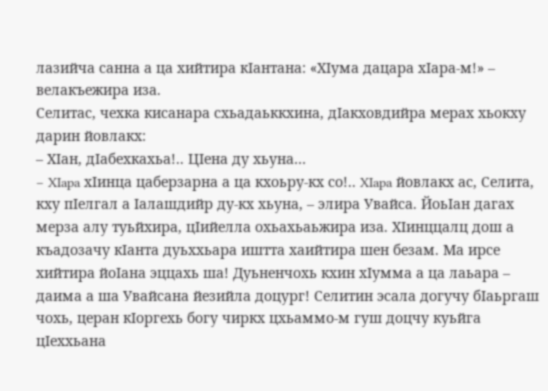лазийча санна а ца хийтира кIантана: «ХIума дацара хIара-м!» – велакъежира иза.
Селитас, чехка кисанара схьадаьккхина, дIакховдийра мерах хьокху дарин йовлакх:
– ХIан, дIабехкахьа!.. ЦIена ду хьуна…
– XIapa хIинца цаберзарна а ца кхоьру-кх со!.. XIapa йовлакх ас, Селита, кху пIелгал а Iалашдийр ду-кх хьуна, – элира Увайса. ЙоьIан дагах мерза алу туьйхира, цIийелла охьахьаьжира иза. ХIинццалц дош а къадозачу кIанта дуьххьара иштта хаийтира шен безам. Ма ирсе хийтира йоIана эццахь ша! Дуьненчохь кхин хIумма а ца лаьара – даима а ша Увайсана йезийла доцург! Селитин эсала догучу бIаьргаш чохь, церан кIоргехь богу чиркх цхьаммо-м гуш доцчу куьйга цIеххьана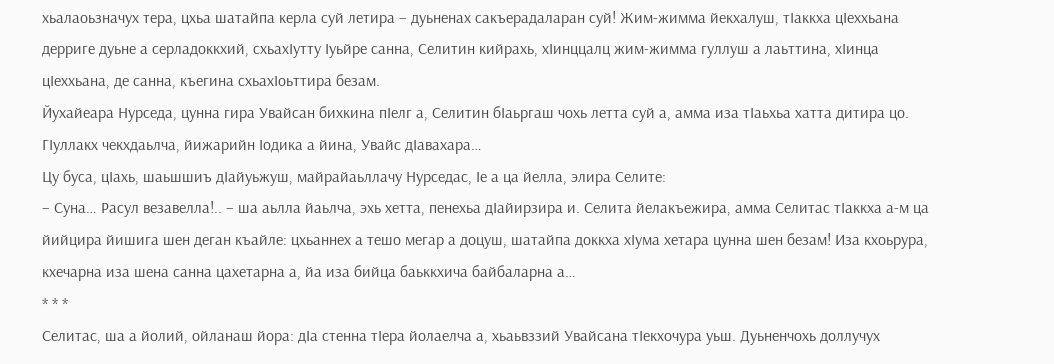хьалаоьзначух тера, цхьа шатайпа керла суй летира – дуьненах сакъерадаларан суй! Жим-жимма йекхалуш, тIаккха цIеххьана дерриге дуьне а серладоккхий, схьахIутту Iуьйре санна, Селитин кийрахь, хIинццалц жим-жимма гуллуш а лаьттина, хIинца цIеххьана, де санна, къегина схьахIоьттира безам.
Йухайеара Нурседа, цунна гира Увайсан бихкина пIелг а, Селитин бIаьргаш чохь летта суй а, амма иза тIаьхьа хатта дитира цо. ГIуллакх чекхдаьлча, йижарийн Iодика а йина, Увайс дIавахара…
Цу буса, цIахь, шаьшшиъ дIайуьжуш, майрайаьллачу Нурседас, Iе а ца йелла, элира Селите:
– Суна… Расул везавелла!.. – ша аьлла йаьлча, эхь хетта, пенехьа дIайирзира и. Селита йелакъежира, амма Селитас тIаккха а-м ца йийцира йишига шен деган къайле: цхьаннех а тешо мегар а доцуш, шатайпа доккха хIума хетара цунна шен безам! Иза кхоьрура, кхечарна иза шена санна цахетарна а, йа иза бийца баьккхича байбаларна а…
* * *
Селитас, ша а йолий, ойланаш йора: дIа стенна тIера йолаелча а, хьаьвззий Увайсана тIекхочура уьш. Дуьненчохь доллучух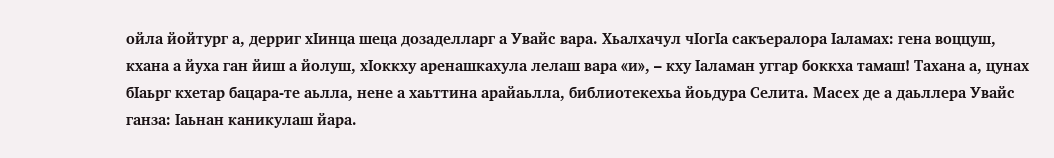ойла йойтург а, дерриг хIинца шеца дозаделларг а Увайс вара. Хьалхачул чIогIа сакъералора Iаламах: гена воццуш, кхана а йуха ган йиш а йолуш, хIоккху аренашкахула лелаш вара «и», – кху Iаламан уггар боккха тамаш! Тахана а, цунах бIаьрг кхетар бацара-те аьлла, нене а хаьттина арайаьлла, библиотекехьа йоьдура Селита. Масех де а даьллера Увайс ганза: Iаьнан каникулаш йара.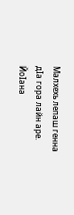Малхехь лепаш генна дIа гора лайн аре. ЙоIана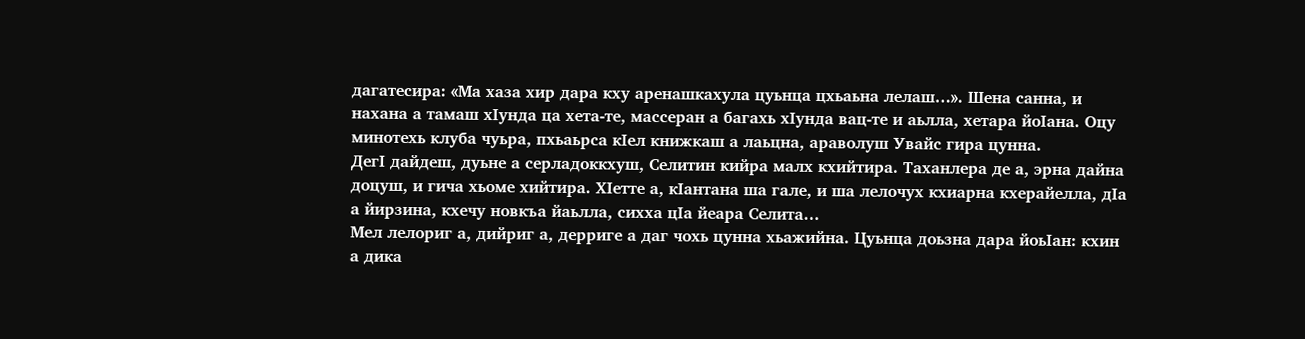дагатесира: «Ма хаза хир дара кху аренашкахула цуьнца цхьаьна лелаш…». Шена санна, и нахана а тамаш хIунда ца хета-те, массеран а багахь хIунда вац-те и аьлла, хетара йоIана. Оцу минотехь клуба чуьра, пхьаьрса кIел книжкаш а лаьцна, араволуш Увайс гира цунна.
ДегI дайдеш, дуьне а серладоккхуш, Селитин кийра малх кхийтира. Таханлера де а, эрна дайна доцуш, и гича хьоме хийтира. ХIетте а, кIантана ша гале, и ша лелочух кхиарна кхерайелла, дIа а йирзина, кхечу новкъа йаьлла, сихха цIа йеара Селита…
Мел лелориг а, дийриг а, дерриге а даг чохь цунна хьажийна. Цуьнца доьзна дара йоьIан: кхин а дика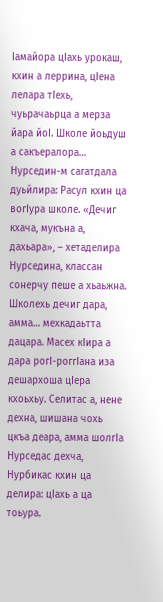Iамайора цIахь урокаш, кхин а леррина, цIена лелара тIехь, чуьрачаьрца а мерза йара йоI. Школе йоьдуш а сакъералора…
Нурседин-м сагатдала дуьйлира: Расул кхин ца вогIура школе. «Дечиг кхача, мукъна а, дахьара», – хетаделира Нурседина, классан сонерчу пеше а хьаьжна.
Школехь дечиг дара, амма… мехкадаьтта дацара. Масех кIира а дара рогI-роггIана иза дешархоша цIера кхоьхьу. Селитас а, нене дехна, шишана чохь цкъа деара, амма шолгIа Нурседас дехча, Нурбикас кхин ца делира: цIахь а ца тоьура.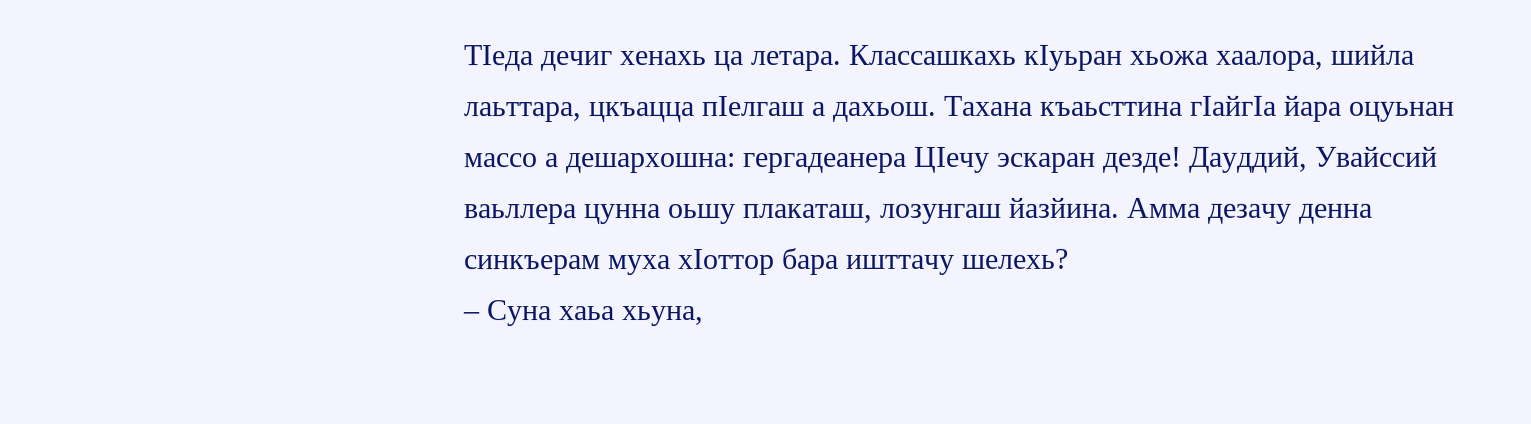ТIеда дечиг хенахь ца летара. Классашкахь кIуьран хьожа хаалора, шийла лаьттара, цкъацца пIелгаш а дахьош. Тахана къаьсттина гIайгIа йара оцуьнан массо а дешархошна: гергадеанера ЦIечу эскаран дезде! Дауддий, Увайссий ваьллера цунна оьшу плакаташ, лозунгаш йазйина. Амма дезачу денна синкъерам муха хIоттор бара ишттачу шелехь?
– Суна хаьа хьуна,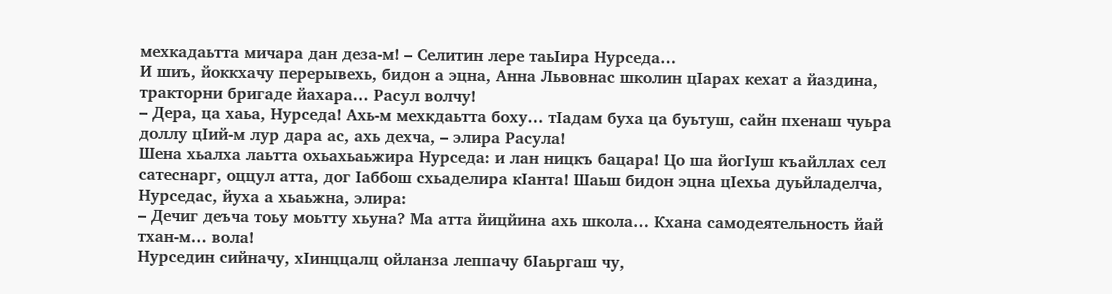мехкадаьтта мичара дан деза-м! – Селитин лере таьIира Нурседа…
И шиъ, йоккхачу перерывехь, бидон а эцна, Анна Львовнас школин цIарах кехат а йаздина, тракторни бригаде йахара… Расул волчу!
– Дера, ца хаьа, Нурседа! Ахь-м мехкдаьтта боху… тIадам буха ца буьтуш, сайн пхенаш чуьра доллу цIий-м лур дара ас, ахь дехча, – элира Расула!
Шена хьалха лаьтта охьахьаьжира Нурседа: и лан ницкъ бацара! Цо ша йогIуш къайллах сел сатеснарг, оццул атта, дог Iаббош схьаделира кIанта! Шаьш бидон эцна цIехьа дуьйладелча, Нурседас, йуха а хьаьжна, элира:
– Дечиг деъча тоьу моьтту хьуна? Ма атта йицйина ахь школа… Кхана самодеятельность йай тхан-м… вола!
Нурседин сийначу, хIинццалц ойланза леппачу бIаьргаш чу,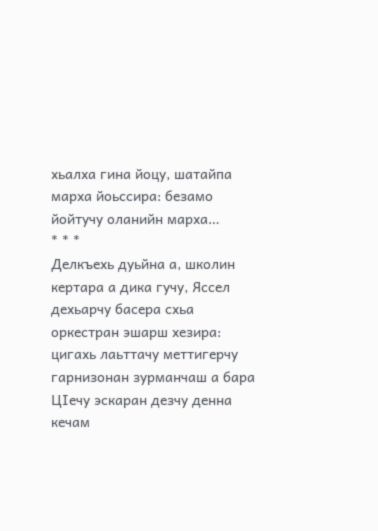хьалха гина йоцу, шатайпа марха йоьссира: безамо йойтучу оланийн марха…
* * *
Делкъехь дуьйна а, школин кертара а дика гучу, Яссел дехьарчу басера схьа оркестран эшарш хезира: цигахь лаьттачу меттигерчу гарнизонан зурманчаш а бара ЦIечу эскаран дезчу денна кечам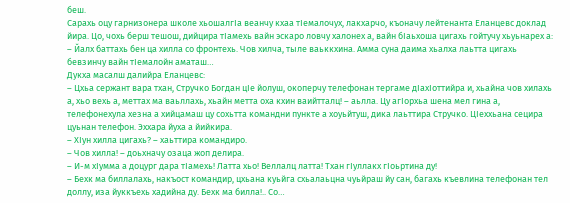беш.
Сарахь оцу гарнизонера школе хьошалгIа веанчу кхаа тIемалочух, лакхарчо, къоначу лейтенанта Еланцевс доклад йира. Цо, чохь берш тешош, дийцира тIамехь вайн эскаро ловчу халонех а, вайн бIаьхоша цигахь гойтучу хьуьнарех а:
– Йалх баттахь бен ца хилла со фронтехь. Чов хилча, тыле ваьккхина. Амма суна даима хьалха лаьтта цигахь бевзинчу вайн тIемалойн аматаш…
Дукха масалш далийра Еланцевс:
– Цхьа сержант вара тхан, Стручко Богдан цIе йолуш, окоперчу телефонан тергаме дIахIоттийра и, хьайна чов хилахь а, хьо вехь а, меттах ма ваьллахь, хьайн метта оха кхин ваийтталц! – аьлла. Цу агIорхьа шена мел гина а, телефонехула хезна а хийцамаш цу сохьтта командни пункте а хоуьйтуш, дика лаьттира Стручко. ЦIеххьана сецира цуьнан телефон. Эххара йуха а йийкира.
– ХIун хилла цигахь? – хаьттира командиро.
– Чов хилла! – доьхначу озаца жоп делира.
– И-м хIумма а доцург дара тIамехь! Латта хьо! Веллалц латта! Тхан гIуллакх гIоьртина ду!
– Бехк ма биллалахь, накъост командир, цхьана куьйга схьалаьцна чуьйраш йу сан, багахь къевлина телефонан тел доллу, иза йуккъехь хадийна ду. Бехк ма билла!.. Со…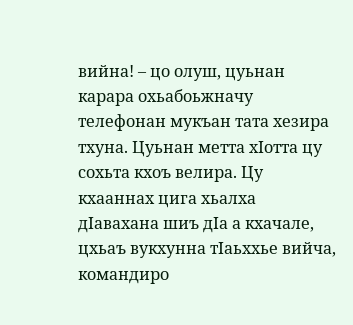вийна! – цо олуш, цуьнан карара охьабоьжначу телефонан мукъан тата хезира тхуна. Цуьнан метта хIотта цу сохьта кхоъ велира. Цу кхааннах цига хьалха дIавахана шиъ дIа а кхачале, цхьаъ вукхунна тIаьххье вийча, командиро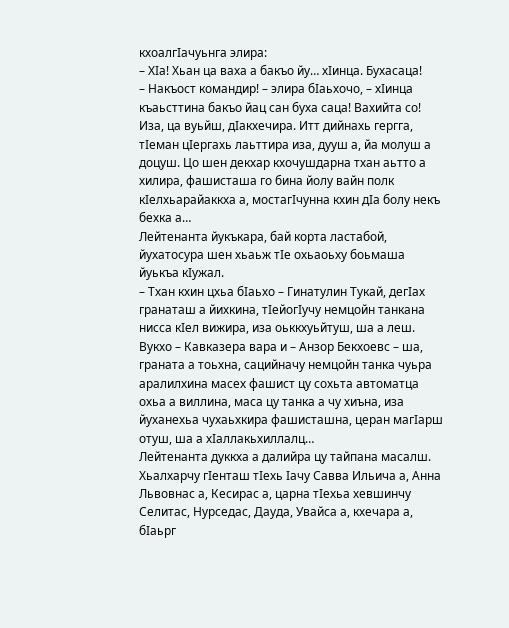кхоалгIачуьнга элира:
– ХIа! Хьан ца ваха а бакъо йу… хIинца. Бухасаца!
– Накъост командир! – элира бIаьхочо, – хIинца къаьсттина бакъо йац сан буха саца! Вахийта со!
Иза, ца вуьйш, дIакхечира. Итт дийнахь гергга, тIеман цIергахь лаьттира иза, дууш а, йа молуш а доцуш. Цо шен декхар кхочушдарна тхан аьтто а хилира, фашисташа го бина йолу вайн полк кIелхьарайаккха а, мостагIчунна кхин дIа болу некъ бехка а…
Лейтенанта йукъкара, бай корта ластабой, йухатосура шен хьаьж тIе охьаоьху боьмаша йуькъа кIужал.
– Тхан кхин цхьа бIаьхо – Гинатулин Тукай, дегIах гранаташ а йихкина, тIейогIучу немцойн танкана нисса кIел вижира, иза оьккхуьйтуш, ша а леш. Вукхо – Кавказера вара и – Анзор Бекхоевс – ша, граната а тоьхна, сацийначу немцойн танка чуьра аралилхина масех фашист цу сохьта автоматца охьа а виллина, маса цу танка а чу хиъна, иза йуханехьа чухаьхкира фашисташна, церан магIарш отуш, ша а хIаллакьхиллалц…
Лейтенанта дуккха а далийра цу тайпана масалш. Хьалхарчу гIенташ тIехь Iачу Савва Ильича а, Анна Львовнас а, Кесирас а, царна тIехьа хевшинчу Селитас, Нурседас, Дауда, Увайса а, кхечара а, бIаьрг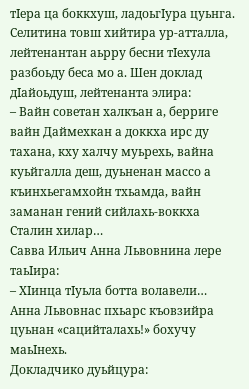тIера ца боккхуш, ладоьгIура цуьнга. Селитина товш хийтира ур-атталла, лейтенантан аьрру бесни тIехула разбоьду беса мо а. Шен доклад дIайоьдуш, лейтенанта элира:
– Вайн советан халкъан а, берриге вайн Даймехкан а доккха ирс ду тахана, кху халчу муьрехь, вайна куьйгалла деш, дуьненан массо а къинхьегамхойн тхьамда, вайн заманан гений сийлахь-воккха Сталин хилар…
Савва Ильич Анна Львовнина лере таьIира:
– ХIинца тIуьла ботта волавели…
Анна Львовнас пхьарс къовзийра цуьнан «сацийталахь!» бохучу маьIнехь.
Докладчико дуьйцура: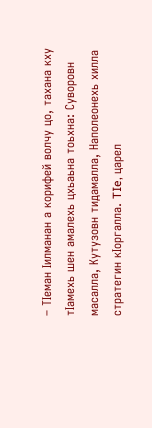– ТIеман Iилманан а корифей волчу цо, тахана кху тIамехь шен амалехь цхьаьна тоьхна: Суворовн масалла, Кутузовн тидамалла, Наполеонехь хилла стратегин кIоргалла. TIe, царел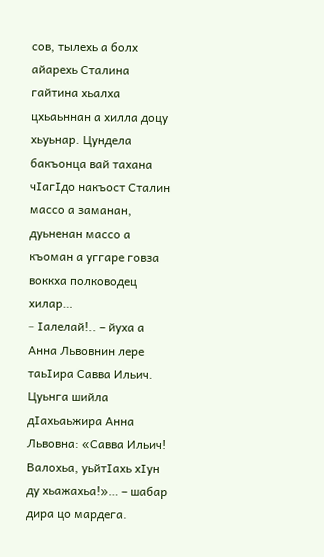сов, тылехь а болх айарехь Сталина гайтина хьалха цхьаьннан а хилла доцу хьуьнар. Цундела бакъонца вай тахана чIагIдо накъост Сталин массо а заманан, дуьненан массо а къоман а уггаре говза воккха полководец хилар…
– Iалелай!.. – йуха а Анна Львовнин лере таьIира Савва Ильич.
Цуьнга шийла дIахьаьжира Анна Львовна: «Савва Ильич! Валохьа, уьйтIахь хIун ду хьажахьа!»… – шабар дира цо мардега.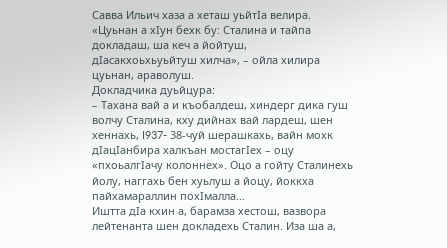Савва Ильич хаза а хеташ уьйтIа велира. «Цуьнан а хIун бехк бу: Сталина и тайпа докладаш, ша кеч а йойтуш, дIасакхоьхьуьйтуш хилча», – ойла хилира цуьнан, араволуш.
Докладчика дуьйцура:
– Тахана вай а и къобалдеш, хиндерг дика гуш волчу Сталина, кху дийнах вай лардеш, шен хеннахь, I937- 38-чуй шерашкахь, вайн мохк дIацIанбира халкъан мостагIех – оцу «пхоьалгIачу колоннех». Оцо а гойту Сталинехь йолу, наггахь бен хуьлуш а йоцу, йоккха пайхамараллин похIмалла…
Иштта дIа кхин а, барамза хестош, вазвора лейтенанта шен докладехь Сталин. Иза ша а,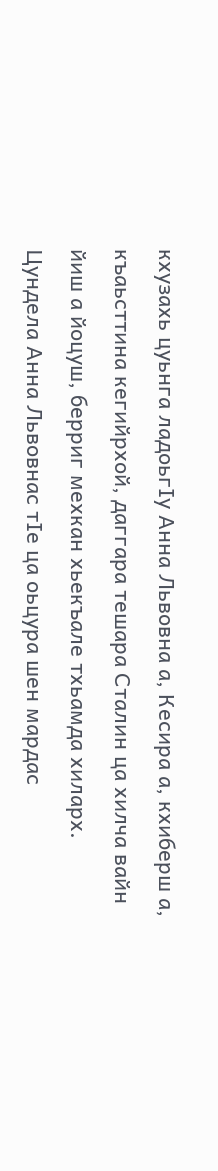кхузахь цуьнга ладоьгIу Анна Львовна а, Кесира а, кхиберш а, къаьсттина кегийрхой, даггара тешара Сталин ца хилча вайн йиш а йоцуш, берриг мехкан хьекъале тхьамда хиларх.
Цундела Анна Львовнас тIе ца оьцура шен мардас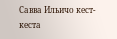Савва Ильичо кест-кеста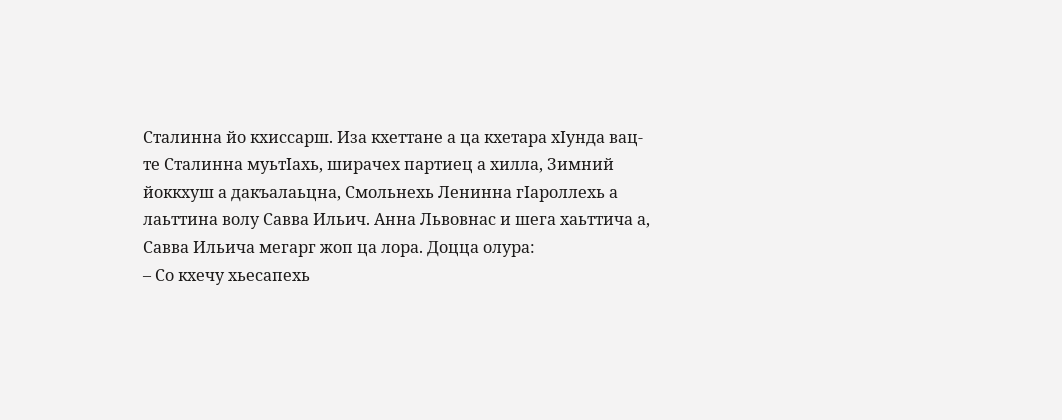Сталинна йо кхиссарш. Иза кхеттане а ца кхетара хIунда вац-те Сталинна муьтIахь, ширачех партиец а хилла, Зимний йоккхуш а дакъалаьцна, Смольнехь Ленинна гIароллехь а лаьттина волу Савва Ильич. Анна Львовнас и шега хаьттича а, Савва Ильича мегарг жоп ца лора. Доцца олура:
– Со кхечу хьесапехь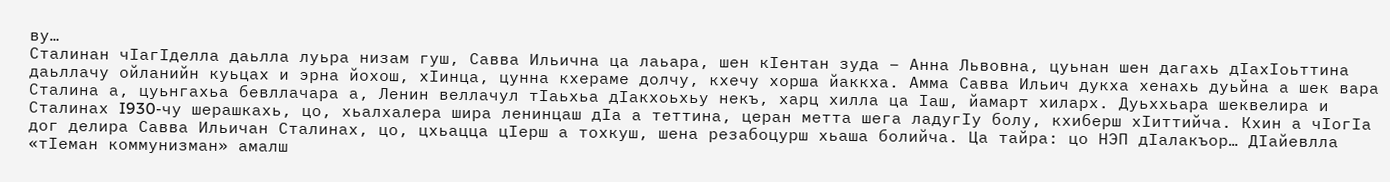ву…
Сталинан чIагIделла даьлла луьра низам гуш, Савва Ильична ца лаьара, шен кIентан зуда – Анна Львовна, цуьнан шен дагахь дIахIоьттина даьллачу ойланийн куьцах и эрна йохош, хIинца, цунна кхераме долчу, кхечу хорша йаккха. Амма Савва Ильич дукха хенахь дуьйна а шек вара Сталина а, цуьнгахьа бевллачара а, Ленин веллачул тIаьхьа дIакхоьхьу некъ, харц хилла ца Iаш, йамарт хиларх. Дуьххьара шеквелира и Сталинах I930-чу шерашкахь, цо, хьалхалера шира ленинцаш дIа а теттина, церан метта шега ладугIу болу, кхиберш хIиттийча. Кхин а чIогIа дог делира Савва Ильичан Сталинах, цо, цхьацца цIерш а тохкуш, шена резабоцурш хьаша болийча. Ца тайра: цо НЭП дIалакъор… ДIайевлла «тIеман коммунизман» амалш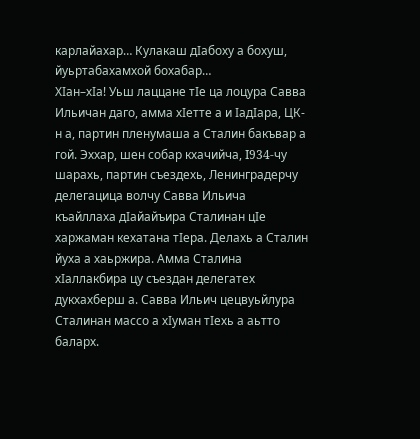карлайахар… Кулакаш дIабоху а бохуш, йуьртабахамхой бохабар…
ХIан–хIа! Уьш лаццане тIе ца лоцура Савва Ильичан даго, амма хIетте а и IадIара, ЦК-н а, партин пленумаша а Сталин бакъвар а гой. Эххар, шен собар кхачийча, I934-чу шарахь, партин съездехь, Ленинградерчу делегацица волчу Савва Ильича къайллаха дIайайъира Сталинан цIе харжаман кехатана тIера. Делахь а Сталин йуха а хаьржира. Амма Сталина хIаллакбира цу съездан делегатех дукхахберш а. Савва Ильич цецвуьйлура Сталинан массо а хIуман тIехь а аьтто баларх.